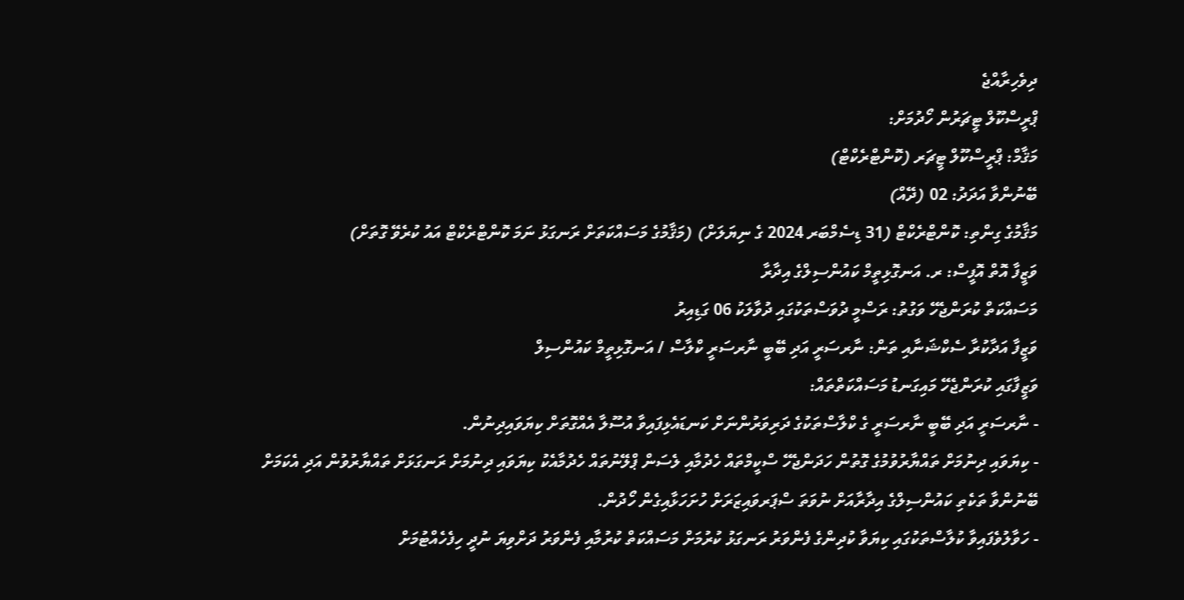ދިވެހިރާއްޖެ
ޕްރީސްކޫލް ޓީޗަރުން ހޯދުމަށް:
މަޤާމް: ޕްރީސްކޫލް ޓީޗަރ (ކޮންޓްރެކްޓް)
ބޭނުންވާ އަދަދު: 02 (ދޭއް)
މަޤާމުގެ ގިންތި: ކޮންޓްރެކްޓް (31 ޑިސެމްބަރ 2024 ގެ ނިޔަލަށް) (މަޤާމުގެ މަސައްކަތަށް ރަނގަޅު ނަމަ ކޮންޓްރެކްޓް އައު ކުރެވޭ ގޮތަށް)
ވަޒީފާ އޮތް އޮފީސް: ރ. އަނގޮޅިތީމް ކައުންސިލްގެ އިދާރާ
މަސައްކަތް ކުރަންޖެހޭ ވަގުތު: ރަސްމީ ދުވަސްތަކުގައި ދުވާލަކު 06 ގަޑިއިރު
ވަޒީފާ އަދާކުރާ ސެކްޝަނާއި ތަން: ނާރސަރީ އަދި ބޭބީ ނާރސަރީ ކްލާސް / އަނގޮޅިތީމް ކައުންސިލް
ވަޒީފާގައި ކުރަންޖެހޭ މައިގަނޑު މަސައްކަތްތައް:
- ނާރސަރީ އަދި ބޭބީ ނާރސަރީ ގެ ކްލާސްތަކުގެ ދަރިވަރުންނަށް ކަނޑައެޅިފައިވާ އުސޫލާ އެއްގޮތަށް ކިޔަވައިދިނުން.
- ކިޔަވައި ދިނުމަށް ތައްޔާރުވުމުގެ ގޮތުން ހަދަންޖެހޭ ސްކީމްތައް ހެދުމާއި ލެސަން ޕްލޭނުތައް ހެދުމާއެކު ކިޔަވައި ދިނުމަށް ރަނގަޅަށް ތައްޔާރުވުން އަދި އެކަމަށް ބޭނުންވާ ތަކެތި ކައުންސިލްގެ އިދާރާއަށް ނުވަތަ ސްޕަރވައިޒަރަށް ހުށަހަޅާއިގެން ހޯދުން.
- ހަވާލުވެފައިވާ ކުލާސްތަކުގައި ކިޔަވާ ކުދިންގެ ފެންވަރު ރަނގަޅު ކުރުމަށް މަސައްކަތް ކުރުމާއި ފެންވަރު ދަށްވިޔަ ނުދީ ހިފެހެއްޓުމަށް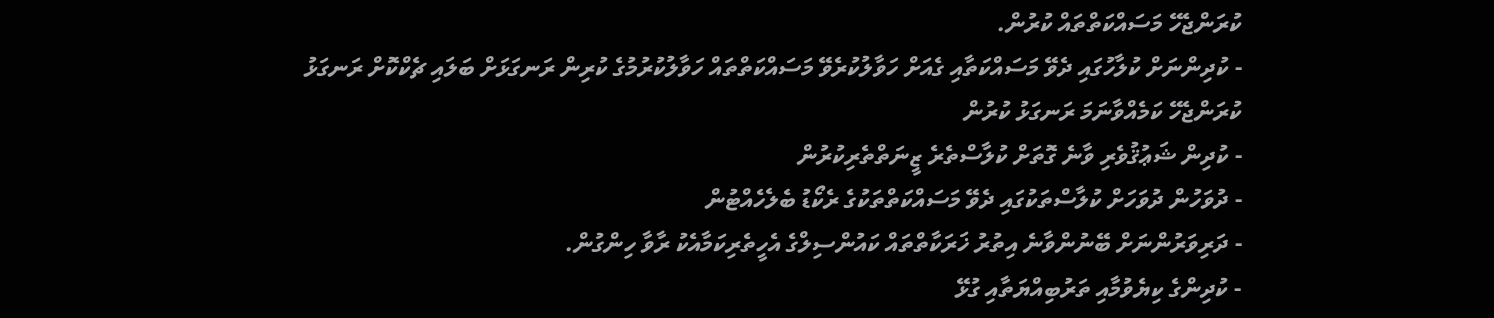ކުރަންޖެހޭ މަސައްކަތްތައް ކުރުން.
- ކުދިންނަށް ކުލާހުގައި ދެވޭ މަސައްކަތާއި ގެއަށް ހަވާލުކުރެވޭ މަސައްކަތްތައް ހަވާލުކުރުމުގެ ކުރިން ރަނގަޅަށް ބަލައި ޗެކްކޮށް ރަނގަޅު ކުރަންޖެހޭ ކަމެއްވާނަމަ ރަނގަޅު ކުރުން
- ކުދިން ޝަޢުޤުވެރި ވާނެ ގޮތަށް ކުލާސްތެރެ ޒީނަތްތެރިކުރުން
- ދުވަހުން ދުވަހަށް ކުލާސްތަކުގައި ދެވޭ މަސައްކަތްތަކުގެ ރެކޯޑު ބެލެހެއްޓުން
- ދަރިވަރުންނަށް ބޭނުންވާނެ އިތުރު ޚަރަކާތްތައް ކައުންސިލްގެ އެހީތެރިކަމާއެކު ރާވާ ހިންގުން.
- ކުދިންގެ ކިޔެވުމާއި ތަރުބިއްޔަތާއި ގުޅޭ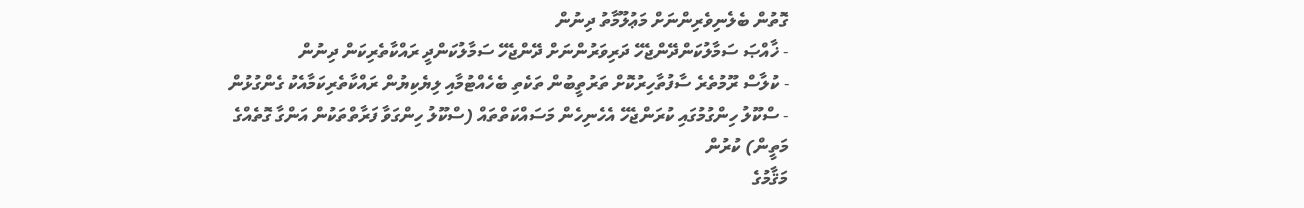ގޮތުން ބެލެނިވެރިންނަށް މަޢުލޫމާތު ދިނުން
- ޚާއްޞަ ސަމާލުކަންދޭންޖެހޭ ދަރިވަރުންނަށް ދޭންޖެހޭ ސަމާލުކަންދީ ރައްކާތެރިކަން ދިނުން
- ކުލާސް ރޫމުތެރެ ސާފުތާހިރުކޮށް ތަރުތީބުން ތަކެތި ބެހެއްޓުމާއި ލިޔެކިޔުން ރައްކާތެރިކަމާއެކު ގެންގުޅުން
- ސްކޫލު ހިންގުމުގައި ކުރަންޖެހޭ އެހެނިހެން މަސައްކަތްތައް (ސްކޫލު ހިންގަވާ ފަރާތްތަކުން އަންގާ ގޮތެއްގެ މަތީން) ކުރުން
މަޤާމުގެ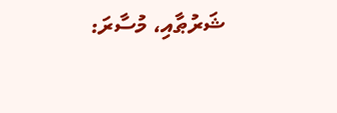ޝަރުޠާއި، މުސާރަ: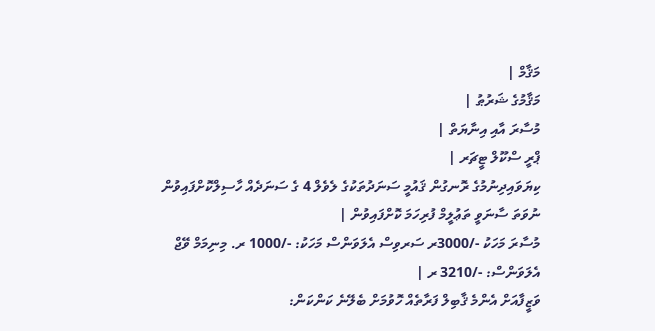މަޤާމް |
މަޤާމުގެ ޝަރުޠު |
މުސާރަ އާއި އިނާޔަތް |
ޕްރީ ސްކޫލް ޓީޗަރ |
ކިޔަވައިދިނުމުގެ ރޮނގުން ޤައުމީ ސަނަދުތަކުގެ ލެވެލް 4 ގެ ސަނަދެއް ހާސިލްކޮށްފައިވުން ނުވަތަ ސާނަވީ ތަޢުލީމް ފުރިހަމަ ކޮށްފައިވުން |
މުސާރަ މަހަކު -/3000ރ ސަރވިސް އެލަވަންސް މަހަކު: -/1000 ރ. މިނިމަމް ވޭޖް އެލަވަންސް: -/3210 ރ |
ވަޒީފާއަށް އެންމެ ޤާބިލް ފަރާތެއް ހޮވުމަށް ބެލޭނެ ކަންކަން: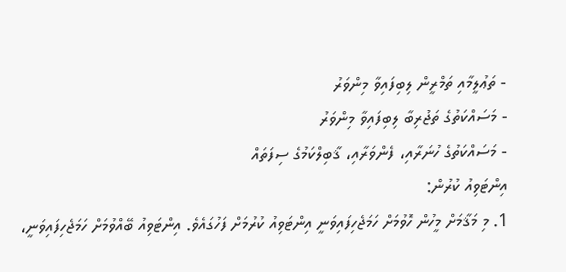- ތަޢުލީމާއި ތަމްރީން ލިބިފައިވާ މިންވަރު
- މަސައްކަތުގެ ތަޖުރިބާ ލިބިފައިވާ މިންވަރު
- މަސައްކަތުގެ ހުނަރާއި، ފެންވަރާއި، ޤާބިލްކަމުގެ ސިފަތައް
އިންޓަވިއު ކުރުން:
1. މި މަޤާމަށް މީހުން ހޮވުމަށް ހަމަޖެހިފައިވަނީ އިންޓަވިއު ކުރުމަށް ފަހުގައެވެ. އިންޓަވިއު ބޭއްވުމަށް ހަމަޖެހިފައިވަނީ،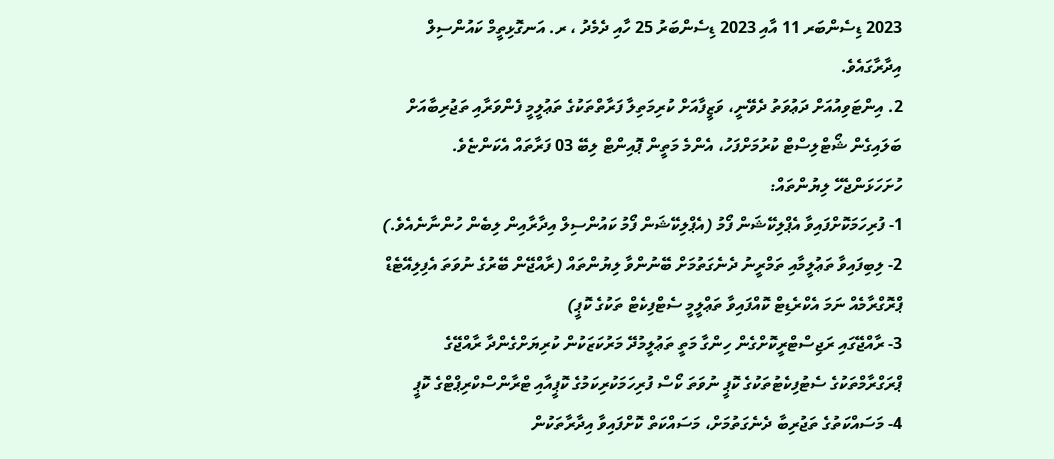2023 ޑިސެންބަރ 11 އާއި 2023 ޑިސެންބަރު 25 ހާއި ދެމެދު ، ރ. އަނގޮޅިތީމް ކައުންސިލް އިދާރާގައެވެ.
2. އިންޓަވިއުއަށް ދަޢުވަތު ދެވޭނީ، ވަޒީފާއަށް ކުރިމަތިލާ ފަރާތްތަކުގެ ތަޢުލީމީ ފެންވަރާއި ތަޖުރިބާއަށް ބަލައިގެން ޝޯޓްލިސްޓް ކުރުމަށްފަހު، އެންމެ މަތީން ޕޮއިންޓް ލިބޭ 03 ފަރާތައް އެކަންޏެވެ.
ހުށަހަޅަންޖެހޭ ލިޔުންތައް:
1- ފުރިހަމަކޮށްފައިވާ އެޕްލިކޭޝަން ފޯމު (އެޕްލިކޭޝަން ފޯމު ކައުންސިލް އިދާރާއިން ލިބެން ހުންނާނެއެވެ.)
2- ލިބިފައިވާ ތަޢުލީމާއި ތަމްރީނު ދެނެގަތުމަށް ބޭނުންވާ ލިޔުންތައް (ރާއްޖޭން ބޭރުގެ ނުވަތަ އެފިލިއޭޓެޑް ޕްރޮގްރާމެއް ނަމަ އެކްރެޑިޓް ކޮއްފައިވާ ތަޢްލީމީ ސެޓްފިކެޓް ތަކުގެ ކޮޕީ)
3- ރާއްޖޭގައި ރަޖިސްޓްރީކޮށްގެން ހިންގާ މަތީ ތަޢުލީމުދޭ މަރުކަޒަކުން ކުރިޔަށްގެންދާ ރާއްޖޭގެ ޕްރަގްރާމްތަކުގެ ސެޓުފިކެޓުތަކުގެ ކޮޕީ ނުވަތަ ކޯސް ފުރިހަމަކުރިކަމުގެ ކޮޕީއާއި ޓްރާންސްކްރިޕްޓްގެ ކޮޕީ
4- މަސައްކަތުގެ ތަޖުރިބާ ދެނެގަތުމަށް، މަސައްކަތް ކޮށްފައިވާ އިދާރާތަކުން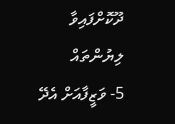ދޫކޮށްފައިވާ ލިޔުންތައް
5- ވަޒީފާއަށް އެދޭ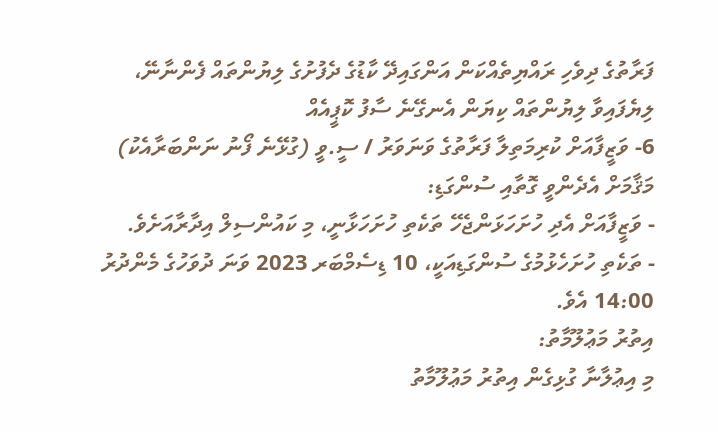ފަރާތުގެ ދިވެހި ރައްޔިތެއްކަން އަންގައިދޭ ކާޑުގެ ދެފުށުގެ ލިޔުންތައް ފެންނާނޭ، ލިޔެފައިވާ ލިޔުންތައް ކިޔަން އެނގޭނެ ސާފު ކޮޕީއެއް
6- ވަޒީފާއަށް ކުރިމަތިލާ ފަރާތުގެ ވަނަވަރު / ސީ.ވީ (ގުޅޭނެ ފޯނު ނަންބަރާއެކު)
މަޤާމަށް އެދެންވީ ގޮތާއި ސުންގަޑި:
- ވަޒީފާއަށް އެދި ހުށަހަޅަންޖެހޭ ތަކެތި ހުށަހަޅާނީ، މި ކައުންސިލް އިދާރާއަށެވެ.
- ތަކެތި ހުށަހެޅުމުގެ ސުންގަޑިއަކީ، 10 ޑިސެމްބަރ 2023 ވަނަ ދުވަހުގެ މެންދުރު 14:00 އެވެ.
އިތުރު މަޢުލޫމާތު:
މި އިޢުލާނާ ގުޅިގެން އިތުރު މަޢުލޫމާތު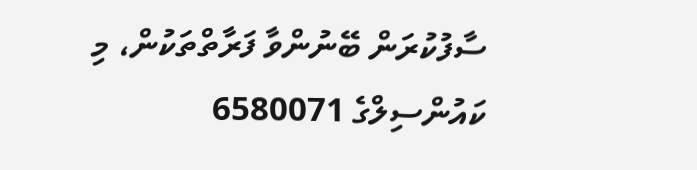ސާފުކުރަން ބޭނުންވާ ފަރާތްތަކުން، މި ކައުންސިލްގެ 6580071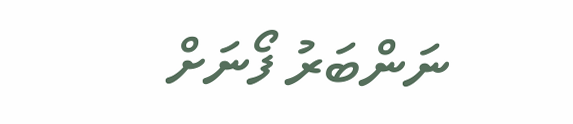ނަންބަރު ފޯނަށް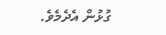ގުޅުން އެދެމެވެ.